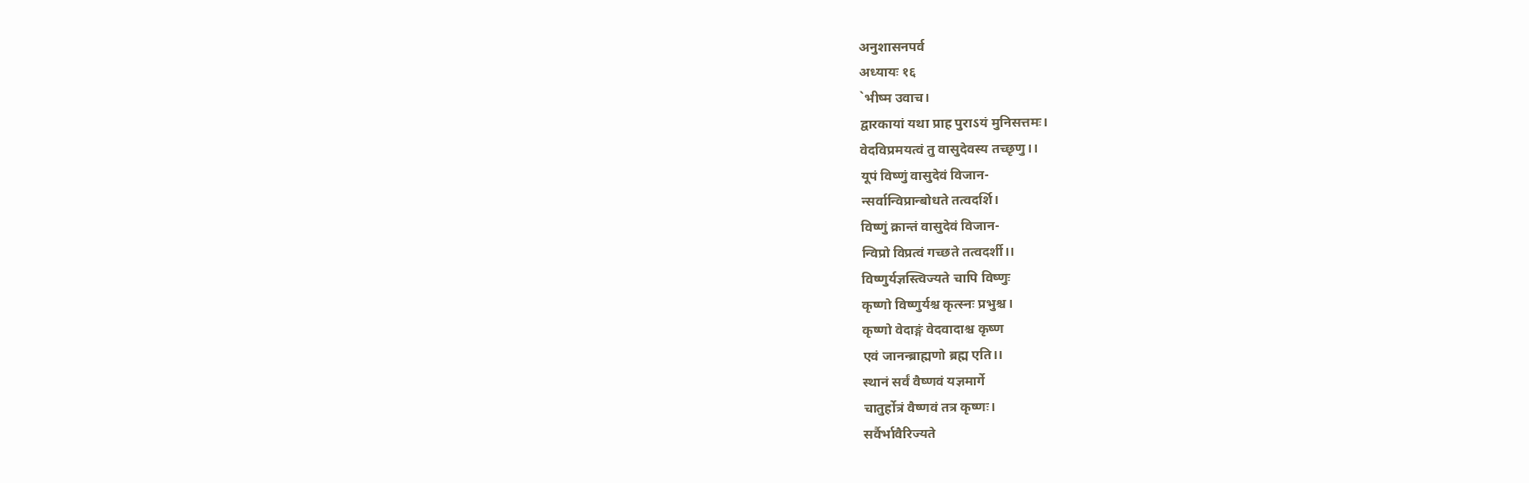अनुशासनपर्व
अध्यायः १६
`भीष्म उवाच।
द्वारकायां यथा प्राह पुराऽयं मुनिसत्तमः।
वेदविप्रमयत्वं तु वासुदेवस्य तच्छृणु।।
यूपं विष्णुं वासुदेवं विजान-
न्सर्वान्विप्रान्बोधते तत्वदर्शि।
विष्णुं क्रान्तं वासुदेवं विजान-
न्विप्रो विप्रत्वं गच्छते तत्वदर्शी।।
विष्णुर्यज्ञस्त्विज्यते चापि विष्णुः
कृष्णो विष्णुर्यश्च कृत्स्नः प्रभुश्च।
कृष्णो वेदाङ्गं वेदवादाश्च कृष्ण
एवं जानन्ब्राह्मणो ब्रह्म एति।।
स्थानं सर्वं वैष्णवं यज्ञमार्गे
चातुर्होत्रं वैष्णवं तत्र कृष्णः।
सर्वैर्भावैरिज्यते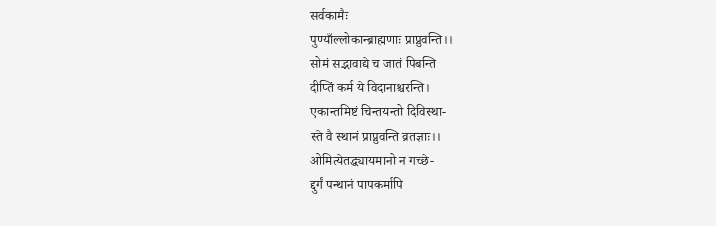सर्वकामैः
पुण्याँल्लोकान्ब्राह्मणाः प्राप्नुवन्ति।।
सोमं सद्भावाद्ये च जातं पिबन्ति
दीप्तिं कर्म ये विदानाश्चरन्ति।
एकान्तमिष्टं चिन्तयन्तो दिविस्था-
स्ते वै स्थानं प्राप्नुवन्ति व्रतज्ञाः।।
ओमित्येतद्ध्यायमानो न गच्छे-
द्दुर्गं पन्थानं पापकर्मापि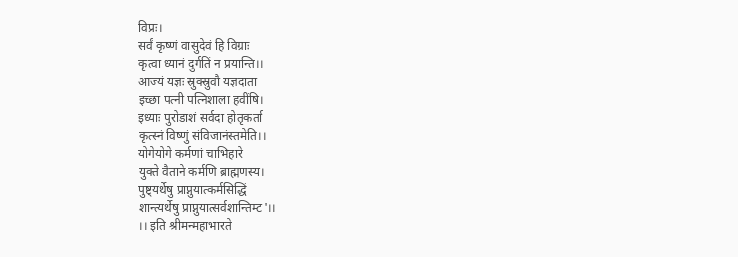विप्रः।
सर्वं कृष्णं वासुदेवं हि विग्राः
कृत्वा ध्यानं दुर्गतिं न प्रयान्ति।।
आज्यं यज्ञः स्रुक्स्रुवौ यज्ञदाता
इच्छा पत्नी पत्निशाला हवींषि।
इध्याः पुरोडाशं सर्वदा होतृकर्ता
कृत्स्नं विष्णुं संविजानंस्तमेति।।
योगेयोगे कर्मणां चाभिहारे
युक्ते वैताने कर्मणि ब्राह्मणस्य।
पुष्ट्यर्थेषु प्राप्नुयात्कर्मसिद्धिं
शान्त्यर्थेषु प्राप्नुयात्सर्वशान्तिम्ट'।।
।। इति श्रीमन्महाभारते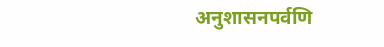अनुशासनपर्वणि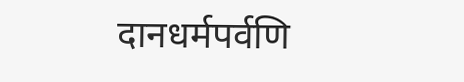दानधर्मपर्वणि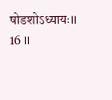षोडशोऽध्यायः।। 16 ।।